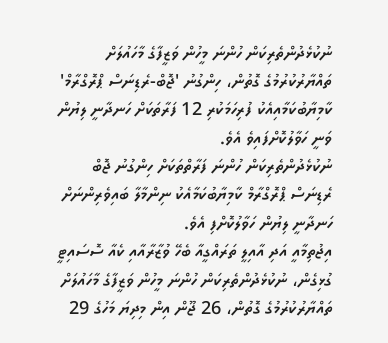ނުކުޅެދުންތެރިކަން ހުންނަ މީހުން ވަޒީފާގެ މާހައުލަށް ތައްޔާރުކުރުމުގެ ގޮތުން، ހިންގުނު 'ޖޮބް-ރެޑިނަސް ޕްރޮގްރާމް' ކާމިޔާބުކަމާއިއެކު ފުރިހަމަކުރި 12 ފަރާތަކަށް ހަނދާނީ ލިޔުން ވަނީ ހަވާލުކޮށްފައިވެ އެވެ.
ނުކުޅެދުންތެރިކަން ހުންނަ ފަރާތްތަކަށް ހިންގުނު ޖޮބް ރެޑިނަސް ޕްރޮގްރާމް ކާމިޔާބުކަމާއެކު ނިންމާލާ ބައިވެރިންނަށް ހަނދާނީ ލިޔުން ހަވާލުކޮށްފި އެވެ.
އިޖުތިމާއީ އަދި އާއިލީ ތަރައްގީއާ ބެހޭ ވުޒާރާއާއި ކެއާ ސޮސައިޓީ ގުޅިގެން، ނުކުޅެދުންތެރިކަން ހުންނަ މީހުން ވަޒީފާގެ މާހައުލަށް ތައްޔާރުކުރުމުގެ ގޮތުން، 26 ޖޫން އިން މިދިޔަ މަހުގެ 29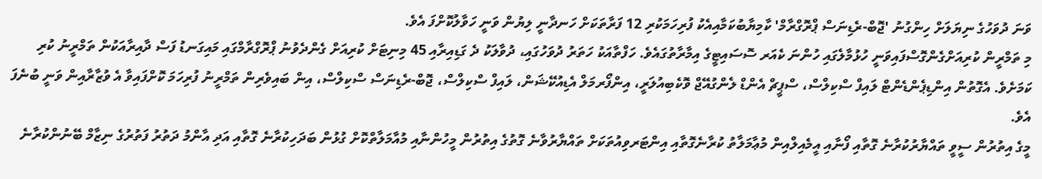ވަނަ ދުވަހުގެ ނިޔަލަށް ހިންގުނު 'ޖޮބް-ރެޑިނަސް ޕްރޮގްރާމް' ކާމިޔާބުކަމާއިއެކު ފުރިހަމަކުރި 12 ފަރާތަކަށް ހަނދާނީ ލިޔުން ވަނީ ހަވާލުކޮށްފަ އެވެ.
މި ތަމްރީން ކުރިއަށްގެންގޮސްފައިވަނީ ހުޅުމާލެގައި ހުންނަ ކެއަރ ސޮސައިޓީގެ އިމާރާތުގައެވެ. ހަފްތާއަކު ހަތަރު ދުވަހުގައި، ދުވާލަކު ދެ ގަޑިއިރާއި 45 މިނިޓަށް ކުރިއަށް ގެންދެވުނު ޕްރޮގްރާމްގައި މައިގަނޑު ފަސް ދާއިރާއަކުން ތަމްރީނު ކުރި ކަމަށެވެ. އެގޮތުން އިންޑިޕެންޑެންޓް ލައިފް ސްކިލްސް، ސްޕީޗް އެންޑް ލެންގުއޭޖް ވޮކެބިއުލަރީ، އިންފޯރމަލް އެޑިއުކޭޝަން، ލައިފް ސްކިލްސް، ޖޮބް-ރެޑިނަސް ސްކިލްސް، އިން ބައިވެރިން ތަމްރީނު ފުރިހަމަ ކޮށްފައިވާ އެ ވުޒާރާއިން ވަނީ ބުނެފަ އެވެ.
މީގެ އިތުރުން ސީވީ ތައްޔާރުކުރާނެ ގޮތާއި ފޯނާއި އީމެއިލްއިން މުޢާމަލާތު ކުރާނެގޮތާއި އިންޓަރވިއުތަކަށް ތައްޔާރުވާނެ ގޮތުގެ އިތުރުން މީހުންނާއި މުއާމަލާތްކޮށް ގުޅުން ބަދަހިކުރާނެ ގޮތާއި އަދި އާންމު ދަތުރު ފަތުރުގެ ނިޒާމް ބޭނުންކުރާނެ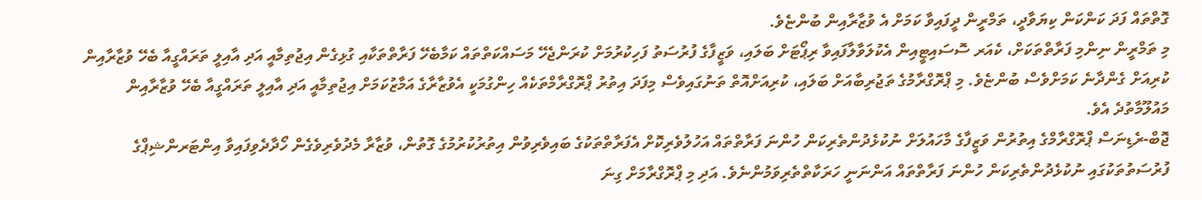ގޮތްތައް ފަދަ ކަންކަން ކިޔަވާދީ، ތަމްރީން ދީފައިވާ ކަމަށް އެ ވުޒާރާއިން ބުންޏެވެ.
މި ތަމްރީން ނިންމި ފަރާތްތަކަށް، ކެއަރ ސޮސައިޓީއިން އެކުލަވާލާފައިވާ ރިޕޯޓަށް ބަލައި، ވަޒީފާގެ ފުރުސަތު ފަހިކުރުމަށް ކުރަންޖެހޭ މަސައްކަތްތައް ކަމާބެހޭ ފަރާތްތަކާއި ގުޅިގެން އިޖުތިމާއީ އަދި އާއިލީ ތަރައްގީއާ ބެހޭ ވުޒާރާއިން ކުރިއަށް ގެންދާނެ ކަމަށްވެސް ބުންޏެވެ. މި ޕްރޮގްރާމުގެ ތަޖުރިބާއަށް ބަލައި، ކުރިއަށްއޮތް ތަނުގައިވެސް މިފަދަ އިތުރު ޕްރޮގްރާމްތަކެއް ހިންގުމަކީ އެވުޒާރާގެ އަމާޒުކަމަށް އިޖުތިމާއީ އަދި އާއިލީ ތަރައްގީއާ ބެހޭ ވުޒާރާއިން މައުލޫމާތުދެ އެވެ.
ޖޮބް-ރެޑިނަސް ޕްރޮގްރާމްގެ އިތުރުން ވަޒީފާގެ މާހައުލަށް ނުކުޅެދުންތެރިކަން ހުންނަ ފަރާތްތައް އަހުލުވެރިކޮށް އެފަރާތްތަކުގެ ބައިވެރިވުން އިތުރުކުރުމުގެ ގޮތުން، ވުޒާރާ މެދުވެރިވެގެން ހޯދާދެވިފައިވާ އިންޓަރންޝިޕްގެ ފުރުސަތުތަކުގައި ނުކުޅެދުންތެރިކަން ހުންނަ ފަރާތްތައް އަންނަނީ ހަރަކާތްތެރިވަމުންނެވެ. އަދި މި ޕްރޮގްރާމަށް ގިނަ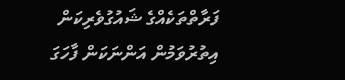ފަރާތްތަކެއްގެ ޝައުގުވެރިކަން އިތުރުވަމުން އަންނަކަން ފާހަގަ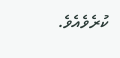ކުރެވެއެވެ.